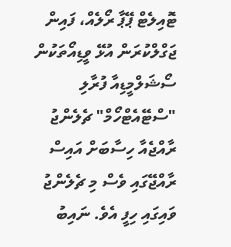ޓޮއިލެޓް ޕޭޕާ ރޯލެއް، ފައިން ޖަގްލްކުރަން އުޅޭ ވީޑިއޯތަކުން ސޯޝަލްމީޑިއާ ފުރާލި "ސްޓޭއެޓްހޯމް" ޗެލެންޖު ރާއްޖެއާ ހިސާބަށް އައިސް ރާއްޖޭގައި ވެސް މި ޗެލެންޖު ވައިގައި ހިފީ އެވެ. ނައިބު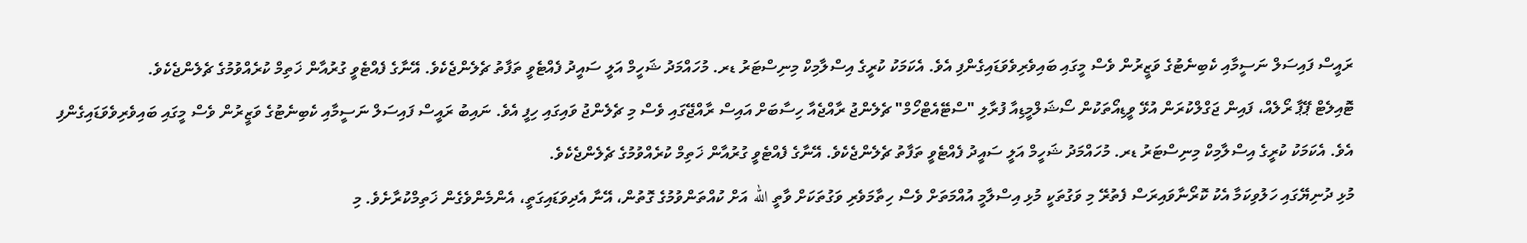ރައީސް ފައިސަލް ނަސީމާއި ކެބިނެޓުގެ ވަޒީރުން ވެސް މީގައި ބައިވެރިވެވަޑައިގެންފި އެވެ. އެކަމަކު ކުރީގެ އިސްލާމިކް މިނިސްޓަރު ޑރ. މުހައްމަދު ޝަހީމް އަލީ ސައީދު ފެއްޓެވީ ތަފާތު ޗެލެންޖެކެވެ. އޭނާގެ ފެއްޓެވީ ގުރުއާން ޚަތިމް ކުރެއްވުމުގެ ޗެލެންޖެކެވެ.
ޓޮއިލެޓް ޕޭޕާ ރޯލެއް، ފައިން ޖަގްލްކުރަން އުޅޭ ވީޑިއޯތަކުން ސޯޝަލްމީޑިއާ ފުރާލި "ސްޓޭއެޓްހޯމް" ޗެލެންޖު ރާއްޖެއާ ހިސާބަށް އައިސް ރާއްޖޭގައި ވެސް މި ޗެލެންޖު ވައިގައި ހިފީ އެވެ. ނައިބު ރައީސް ފައިސަލް ނަސީމާއި ކެބިނެޓުގެ ވަޒީރުން ވެސް މީގައި ބައިވެރިވެވަޑައިގެންފި އެވެ. އެކަމަކު ކުރީގެ އިސްލާމިކް މިނިސްޓަރު ޑރ. މުހައްމަދު ޝަހީމް އަލީ ސައީދު ފެއްޓެވީ ތަފާތު ޗެލެންޖެކެވެ. އޭނާގެ ފެއްޓެވީ ގުރުއާން ޚަތިމް ކުރެއްވުމުގެ ޗެލެންޖެކެވެ.
މުޅި ދުނިޔޭގައި ހަލުވިކަމާ އެކު ކޮރޯނާވައިރަސް ފެތުރޭ މި ވަގުތަކީ މުޅި އިސްލާމީ އުއްމަތަށް ވެސް ހިތާމަވެރި ވަގުތަކަށް ވާތީ الله އަށް ކުއްތަންވުމުގެ ގޮތުން، އޭނާ އެދިވަޑައިގަތީ، އެންމެންވެގެން ޚަތިމްކުރާށެވެ. މި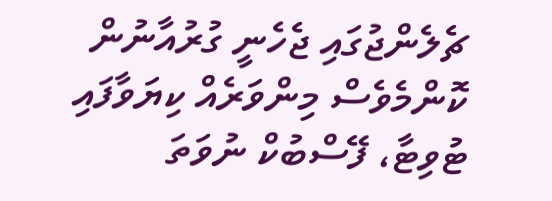ޗެލެންޖުގައި ޖެހެނީ ގުރުއާނުން ކޮންމެވެސް މިންވަރެއް ކިޔަވާފައި ޓުވިޓާ، ފޭސްބުކް ނުވަތަ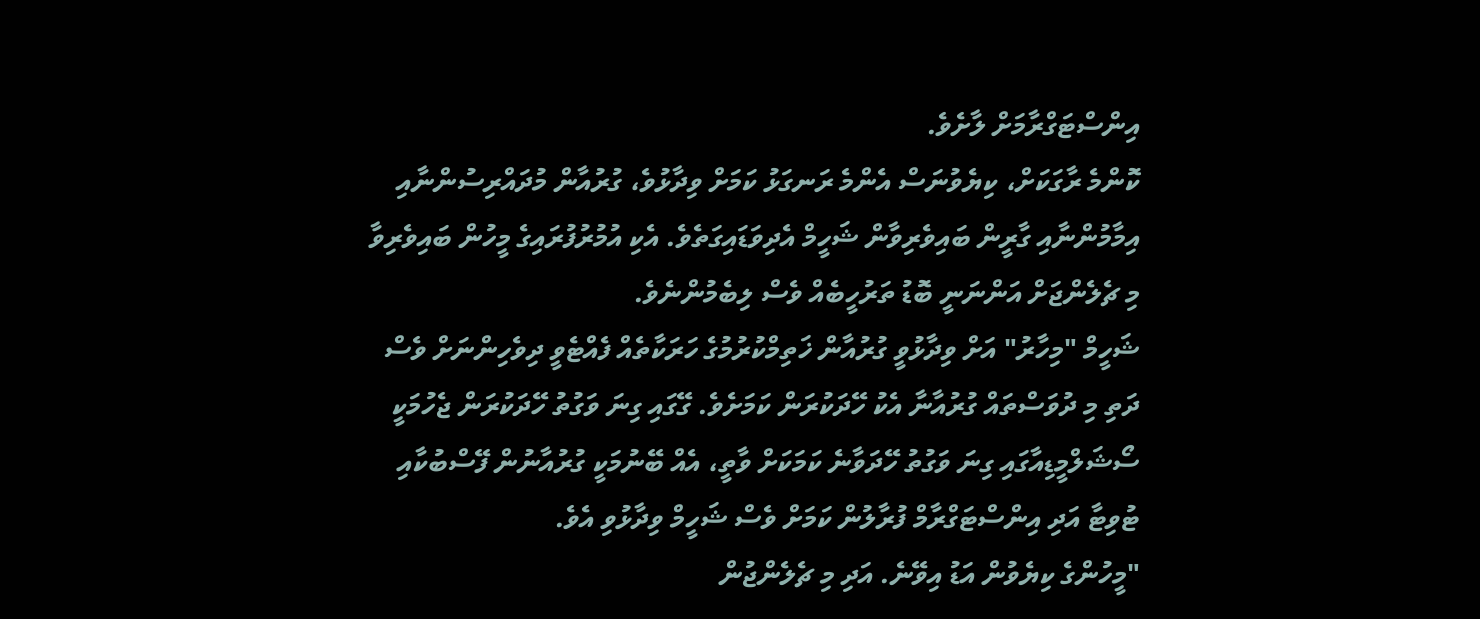އިންސްޓަގްރާމަށް ލާށެވެ.
ކޮންމެ ރާގަކަށް، ކިޔެވުނަސް އެންމެ ރަނގަޅު ކަމަށް ވިދާޅުވެ، ގުރުއާން މުދައްރިސުންނާއި އިމާމުންނާއި ގާރީން ބައިވެރިވާން ޝަހީމް އެދިވަޑައިގަތެވެ. އެކި އުމުރުފުރައިގެ މީހުން ބައިވެރިވާ މި ޗެލެންޖަށް އަންނަނީ ބޮޑު ތަރުހީބެއް ވެސް ލިބެމުންނެވެ.
ޝަހީމް "މިހާރު" އަށް ވިދާޅުވީ ގުރުއާން ޚަތިމްކުރުމުގެ ހަރަކާތެއް ފެއްޓެވީ ދިވެހިންނަށް ވެސް ދަތި މި ދުވަސްތައް ގުރުއާނާ އެކު ހޭދަކުރަން ކަމަށެވެ. ގޭގައި ގިނަ ވަގުތު ހޭދަކުރަން ޖެހުމަކީ ސޯޝަލްމީޑިއާގައި ގިނަ ވަގުތު ހޭދަވާނެ ކަމަކަށް ވާތީ، އެއް ބޭނުމަކީ ގުރުއާނުން ފޭސްބުކާއި ޓުވިޓާ އަދި އިންސްޓަގްރާމް ފުރާލުން ކަމަށް ވެސް ޝަހީމް ވިދާޅުވި އެވެ.
"މީހުންގެ ކިޔެވުން އަޑު އިވޭނެ. އަދި މި ޗެލެންޖުން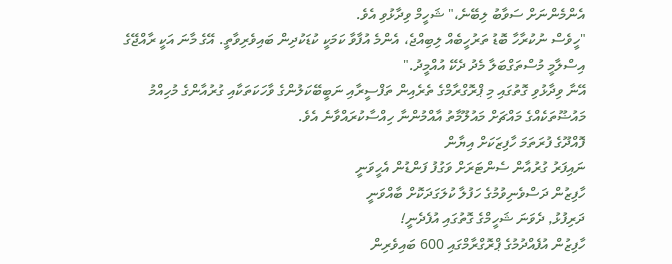އެންމެންނަށް ސަވާބު ލިބޭނެ،" ޝަހީމް ވިދާޅުވި އެވެ.
"ހީވެސް ނުކުރާހާ ބޮޑު ތަރުހީބެއް ލިބިއްޖެ، އެންމެ އުފާވާ ކަމަކީ ކުޑަކުދިން ބައިވެރިވާތީ. އޭގެ މާނަ އަކީ ރާއްޖޭގެ އިސްލާމީ މުސްތަގްބަލާ މެދު ދެކޭ އުއްމީދު."
އޭނާ ވިދާޅުވި ގޮތުގައި މި ޕްރޮގްރާމްގެ ތެރެއިން ތަފްސީރާއި ނަބީބޭކަލުންގެ ވާހަކަތަކާއި ގުރުއާންގެ މުހިއްމު މައުޟޫތަކެއްގެ މައްޗަށް މައުލޫމާތު އާއްމުންނާ ހިއްސާކުރައްވާނެ އެވެ.
ފޮއްދޫގެ ފުރަތަމަ ހާފިޒަކަށް އިޔާން
ނައިފަރު ގުރުއާން ސެންޓަރަށް ވަގުފު ފަންޑުން އެހީވަނީ
ހާފިޒުން ދަސްވެނިވުމުގެ ހަފުލާ ކުލަގަދަކޮށް ބާއްވަނީ
ދަރިފުޅު, ދެވަނަ ޝަހީމްގެ ގޮތުގައި އުފެދެނީ!
ހާފިޒުން އުފެއްދުމުގެ ޕްރޮގްރާމްގައި 600 ބައިވެރިން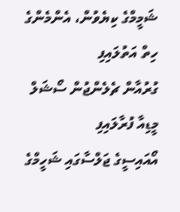ޝަމީމްގެ ކިޔެވުން، އެންމެންގެ ހިތް އަތުލައިފި
ގުރުއާން ޗެލެންޖުން ސޯޝަލް މީޑިއާ ފުރާލައިފި
އޯއައިސީގެ ޖަލްސާގައި ޝަހީމްގެ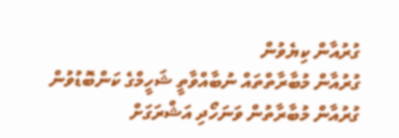ގުރުއާން ކިޔެވުން
ގުރުއާން މުބާރާތްތައް ނުބާއްވާތީ ޝަހީމްގެ ކަންބޮޑުވުން
ގުރުއާން މުބާރާތުން ވަނަހޯދި އަޝްރަގަށް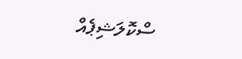ސްކޮލަޝިޕެއް